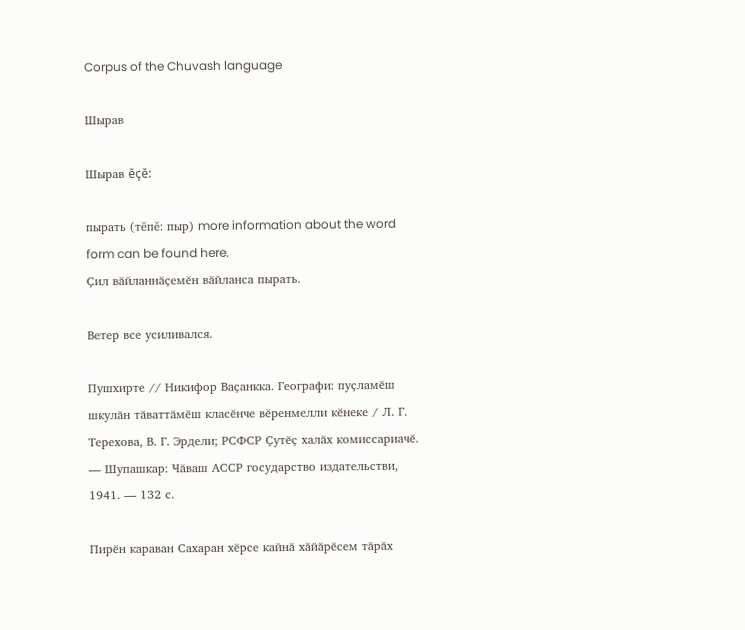Corpus of the Chuvash language

Шырав

Шырав ĕçĕ:

пырать (тĕпĕ: пыр) more information about the word form can be found here.
Ҫил вӑйланнӑҫемӗн вӑйланса пырать.

Ветер все усиливался.

Пушхирте // Никифор Ваҫанкка. Географи: пуҫламӗш шкулӑн тӑваттӑмӗш класӗнче вӗренмелли кӗнеке / Л. Г. Терехова, В. Г. Эрдели; РСФСР Ҫутӗҫ халӑх комиссариачӗ. — Шупашкар: Чӑваш АССР государство издательстви, 1941. — 132 с.

Пирӗн караван Сахаран хӗрсе кайнӑ хӑйӑрӗсем тӑрӑх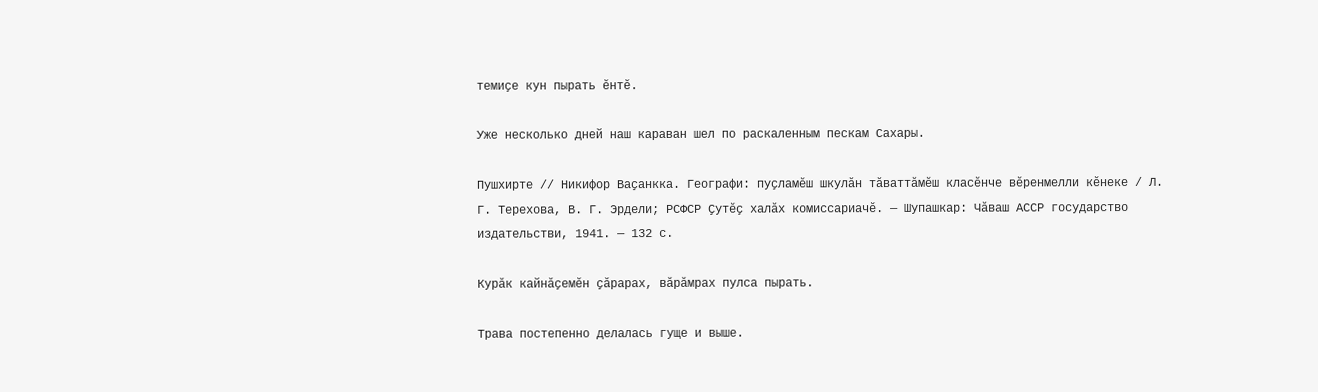темиҫе кун пырать ӗнтӗ.

Уже несколько дней наш караван шел по раскаленным пескам Сахары.

Пушхирте // Никифор Ваҫанкка. Географи: пуҫламӗш шкулӑн тӑваттӑмӗш класӗнче вӗренмелли кӗнеке / Л. Г. Терехова, В. Г. Эрдели; РСФСР Ҫутӗҫ халӑх комиссариачӗ. — Шупашкар: Чӑваш АССР государство издательстви, 1941. — 132 с.

Курӑк кайнӑҫемӗн ҫӑрарах, вӑрӑмрах пулса пырать.

Трава постепенно делалась гуще и выше.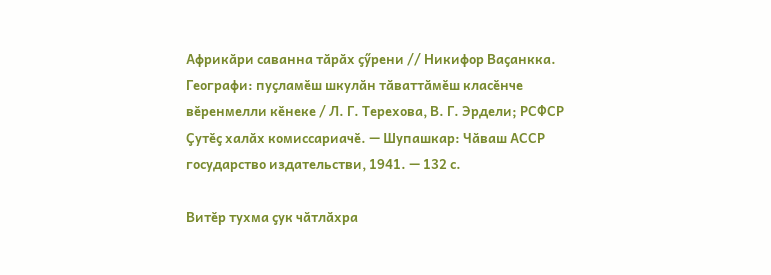Африкӑри саванна тӑрӑх ҫӳрени // Никифор Ваҫанкка. Географи: пуҫламӗш шкулӑн тӑваттӑмӗш класӗнче вӗренмелли кӗнеке / Л. Г. Терехова, В. Г. Эрдели; РСФСР Ҫутӗҫ халӑх комиссариачӗ. — Шупашкар: Чӑваш АССР государство издательстви, 1941. — 132 с.

Витӗр тухма ҫук чӑтлӑхра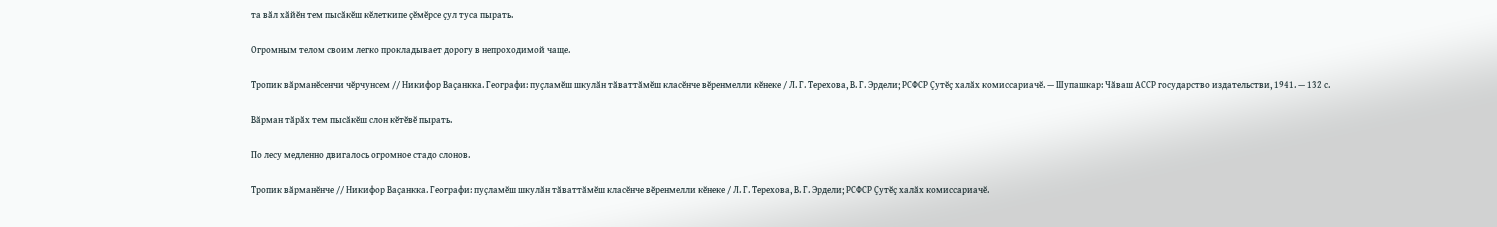та вӑл хӑйӗн тем пысӑкӗш кӗлеткипе ҫӗмӗрсе ҫул туса пырать.

Огромным телом своим легко прокладывает дорогу в непроходимой чаще.

Тропик вӑрманӗсенчи чӗрчунсем // Никифор Ваҫанкка. Географи: пуҫламӗш шкулӑн тӑваттӑмӗш класӗнче вӗренмелли кӗнеке / Л. Г. Терехова, В. Г. Эрдели; РСФСР Ҫутӗҫ халӑх комиссариачӗ. — Шупашкар: Чӑваш АССР государство издательстви, 1941. — 132 с.

Вӑрман тӑрӑх тем пысӑкӗш слон кӗтӗвӗ пырать.

По лесу медленно двигалось огромное стадо слонов.

Тропик вӑрманӗнче // Никифор Ваҫанкка. Географи: пуҫламӗш шкулӑн тӑваттӑмӗш класӗнче вӗренмелли кӗнеке / Л. Г. Терехова, В. Г. Эрдели; РСФСР Ҫутӗҫ халӑх комиссариачӗ.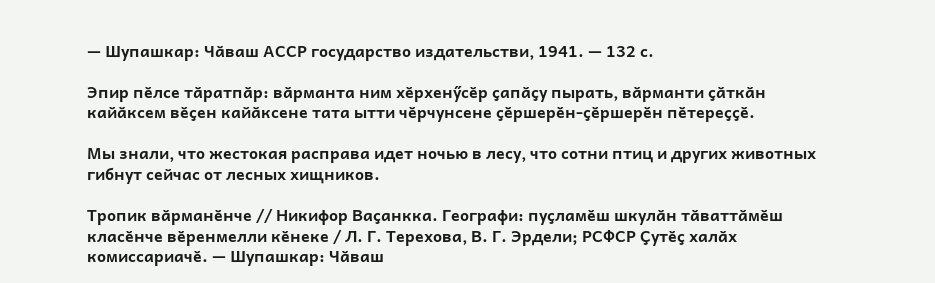— Шупашкар: Чӑваш АССР государство издательстви, 1941. — 132 с.

Эпир пӗлсе тӑратпӑр: вӑрманта ним хӗрхенӳсӗр ҫапӑҫу пырать, вӑрманти ҫӑткӑн кайӑксем вӗҫен кайӑксене тата ытти чӗрчунсене ҫӗршерӗн-ҫӗршерӗн пӗтереҫҫӗ.

Мы знали, что жестокая расправа идет ночью в лесу, что сотни птиц и других животных гибнут сейчас от лесных хищников.

Тропик вӑрманӗнче // Никифор Ваҫанкка. Географи: пуҫламӗш шкулӑн тӑваттӑмӗш класӗнче вӗренмелли кӗнеке / Л. Г. Терехова, В. Г. Эрдели; РСФСР Ҫутӗҫ халӑх комиссариачӗ. — Шупашкар: Чӑваш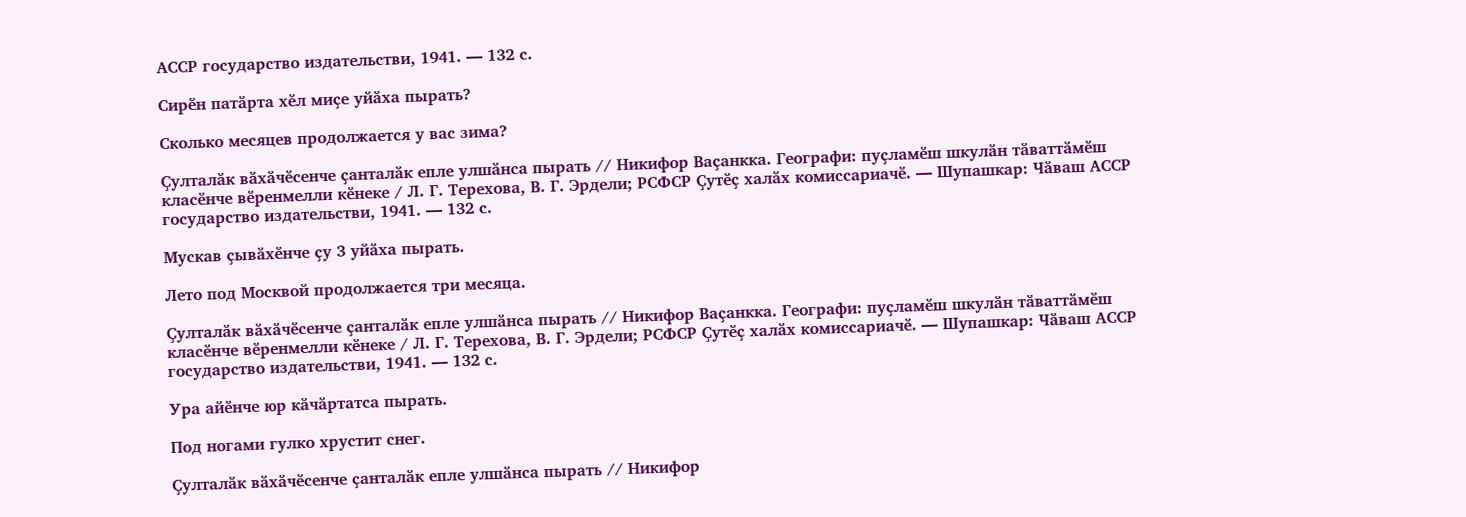АССР государство издательстви, 1941. — 132 с.

Сирӗн патӑрта хӗл миҫе уйӑха пырать?

Сколько месяцев продолжается у вас зима?

Ҫулталӑк вӑхӑчӗсенче ҫанталӑк епле улшӑнса пырать // Никифор Ваҫанкка. Географи: пуҫламӗш шкулӑн тӑваттӑмӗш класӗнче вӗренмелли кӗнеке / Л. Г. Терехова, В. Г. Эрдели; РСФСР Ҫутӗҫ халӑх комиссариачӗ. — Шупашкар: Чӑваш АССР государство издательстви, 1941. — 132 с.

Мускав ҫывӑхӗнче ҫу 3 уйӑха пырать.

Лето под Москвой продолжается три месяца.

Ҫулталӑк вӑхӑчӗсенче ҫанталӑк епле улшӑнса пырать // Никифор Ваҫанкка. Географи: пуҫламӗш шкулӑн тӑваттӑмӗш класӗнче вӗренмелли кӗнеке / Л. Г. Терехова, В. Г. Эрдели; РСФСР Ҫутӗҫ халӑх комиссариачӗ. — Шупашкар: Чӑваш АССР государство издательстви, 1941. — 132 с.

Ура айӗнче юр кӑчӑртатса пырать.

Под ногами гулко хрустит снег.

Ҫулталӑк вӑхӑчӗсенче ҫанталӑк епле улшӑнса пырать // Никифор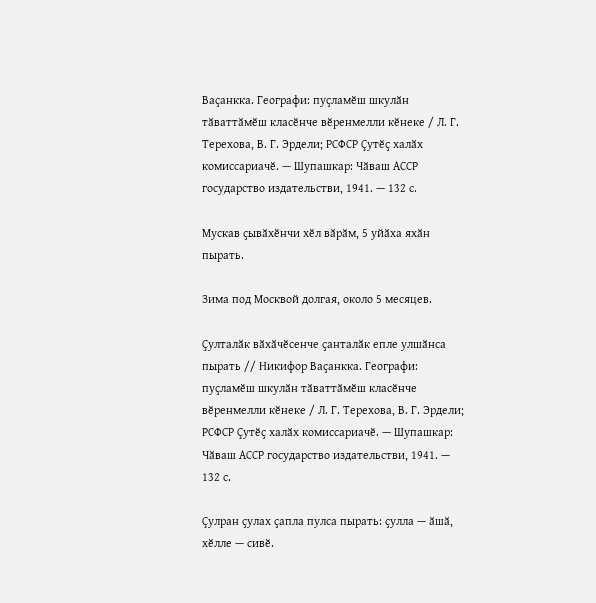Ваҫанкка. Географи: пуҫламӗш шкулӑн тӑваттӑмӗш класӗнче вӗренмелли кӗнеке / Л. Г. Терехова, В. Г. Эрдели; РСФСР Ҫутӗҫ халӑх комиссариачӗ. — Шупашкар: Чӑваш АССР государство издательстви, 1941. — 132 с.

Мускав ҫывӑхӗнчи хӗл вӑрӑм, 5 уйӑха яхӑн пырать.

Зима под Москвой долгая, около 5 месяцев.

Ҫулталӑк вӑхӑчӗсенче ҫанталӑк епле улшӑнса пырать // Никифор Ваҫанкка. Географи: пуҫламӗш шкулӑн тӑваттӑмӗш класӗнче вӗренмелли кӗнеке / Л. Г. Терехова, В. Г. Эрдели; РСФСР Ҫутӗҫ халӑх комиссариачӗ. — Шупашкар: Чӑваш АССР государство издательстви, 1941. — 132 с.

Ҫулран ҫулах ҫапла пулса пырать: ҫулла — ӑшӑ, хӗлле — сивӗ.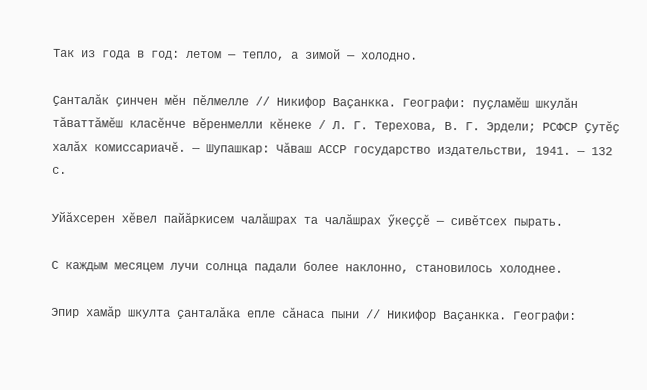Так из года в год: летом — тепло, а зимой — холодно.

Ҫанталӑк ҫинчен мӗн пӗлмелле // Никифор Ваҫанкка. Географи: пуҫламӗш шкулӑн тӑваттӑмӗш класӗнче вӗренмелли кӗнеке / Л. Г. Терехова, В. Г. Эрдели; РСФСР Ҫутӗҫ халӑх комиссариачӗ. — Шупашкар: Чӑваш АССР государство издательстви, 1941. — 132 с.

Уйӑхсерен хӗвел пайӑркисем чалӑшрах та чалӑшрах ӳкеҫҫӗ — сивӗтсех пырать.

С каждым месяцем лучи солнца падали более наклонно, становилось холоднее.

Эпир хамӑр шкулта ҫанталӑка епле сӑнаса пыни // Никифор Ваҫанкка. Географи: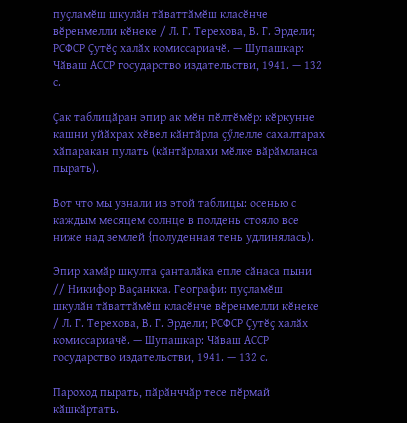пуҫламӗш шкулӑн тӑваттӑмӗш класӗнче вӗренмелли кӗнеке / Л. Г. Терехова, В. Г. Эрдели; РСФСР Ҫутӗҫ халӑх комиссариачӗ. — Шупашкар: Чӑваш АССР государство издательстви, 1941. — 132 с.

Ҫак таблицӑран эпир ак мӗн пӗлтӗмӗр: кӗркунне кашни уйӑхрах хӗвел кӑнтӑрла ҫӳлелле сахалтарах хӑпаракан пулать (кӑнтӑрлахи мӗлке вӑрӑмланса пырать).

Вот что мы узнали из этой таблицы: осенью с каждым месяцем солнце в полдень стояло все ниже над землей {полуденная тень удлинялась).

Эпир хамӑр шкулта ҫанталӑка епле сӑнаса пыни // Никифор Ваҫанкка. Географи: пуҫламӗш шкулӑн тӑваттӑмӗш класӗнче вӗренмелли кӗнеке / Л. Г. Терехова, В. Г. Эрдели; РСФСР Ҫутӗҫ халӑх комиссариачӗ. — Шупашкар: Чӑваш АССР государство издательстви, 1941. — 132 с.

Пароход пырать, пӑрӑнччӑр тесе пӗрмай кӑшкӑртать.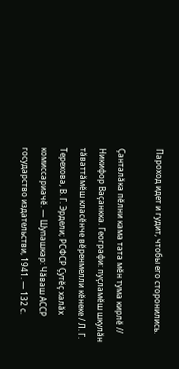Пароход идет и гудит, чтобы его сторонились.

Ҫанталӑка пӗлни кама тата мӗн тума кирлӗ // Никифор Ваҫанкка. Географи: пуҫламӗш шкулӑн тӑваттӑмӗш класӗнче вӗренмелли кӗнеке / Л. Г. Терехова, В. Г. Эрдели; РСФСР Ҫутӗҫ халӑх комиссариачӗ. — Шупашкар: Чӑваш АССР государство издательстви, 1941. — 132 с.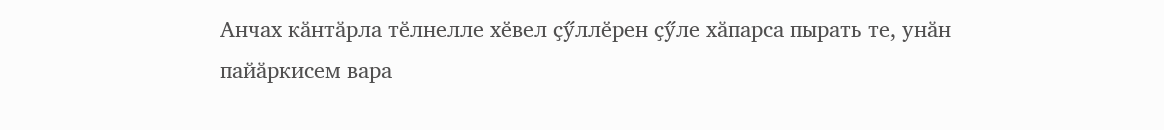Анчах кӑнтӑрла тӗлнелле хӗвел ҫӳллӗрен ҫӳле хӑпарса пырать те, унӑн пайӑркисем вара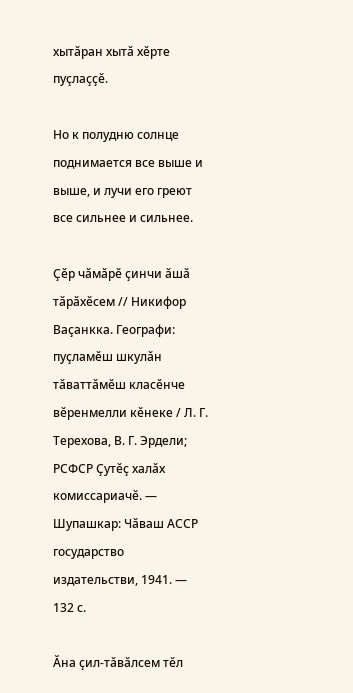хытӑран хытӑ хӗрте пуҫлаҫҫӗ.

Но к полудню солнце поднимается все выше и выше, и лучи его греют все сильнее и сильнее.

Ҫӗр чӑмӑрӗ ҫинчи ӑшӑ тӑрӑхӗсем // Никифор Ваҫанкка. Географи: пуҫламӗш шкулӑн тӑваттӑмӗш класӗнче вӗренмелли кӗнеке / Л. Г. Терехова, В. Г. Эрдели; РСФСР Ҫутӗҫ халӑх комиссариачӗ. — Шупашкар: Чӑваш АССР государство издательстви, 1941. — 132 с.

Ӑна ҫил-тӑвӑлсем тӗл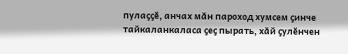пулаҫҫӗ, анчах мӑн пароход хумсем ҫинче тайкаланкаласа ҫеҫ пырать, хӑй ҫулӗнчен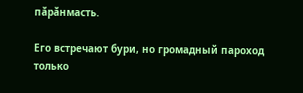пӑрӑнмасть.

Его встречают бури, но громадный пароход только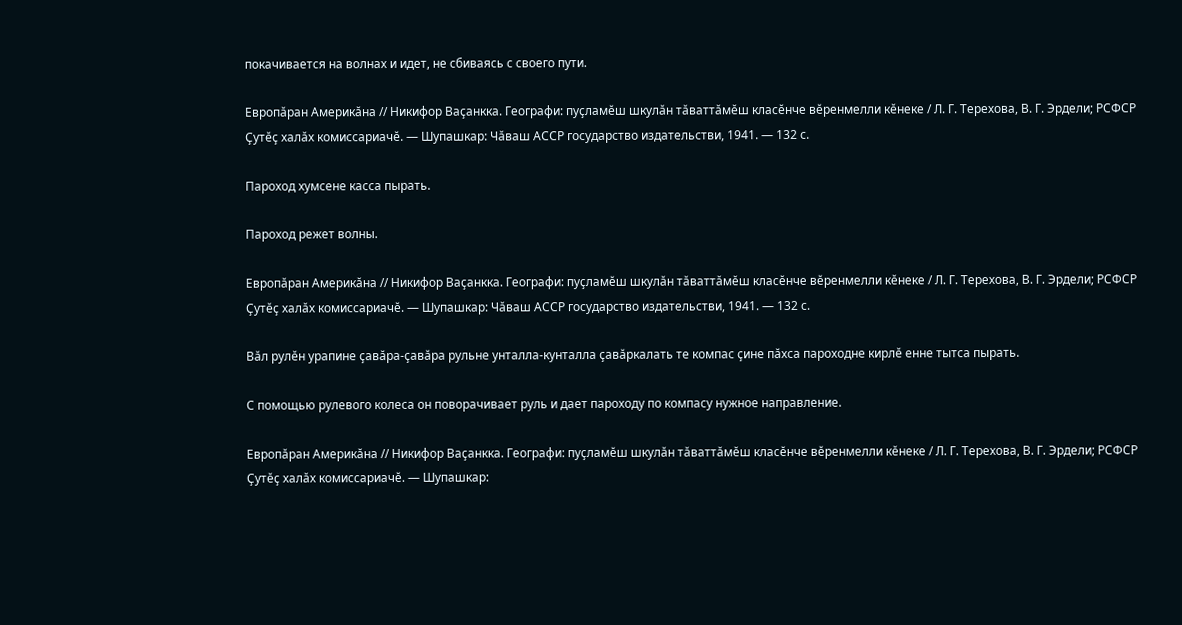покачивается на волнах и идет, не сбиваясь с своего пути.

Европӑран Америкӑна // Никифор Ваҫанкка. Географи: пуҫламӗш шкулӑн тӑваттӑмӗш класӗнче вӗренмелли кӗнеке / Л. Г. Терехова, В. Г. Эрдели; РСФСР Ҫутӗҫ халӑх комиссариачӗ. — Шупашкар: Чӑваш АССР государство издательстви, 1941. — 132 с.

Пароход хумсене касса пырать.

Пароход режет волны.

Европӑран Америкӑна // Никифор Ваҫанкка. Географи: пуҫламӗш шкулӑн тӑваттӑмӗш класӗнче вӗренмелли кӗнеке / Л. Г. Терехова, В. Г. Эрдели; РСФСР Ҫутӗҫ халӑх комиссариачӗ. — Шупашкар: Чӑваш АССР государство издательстви, 1941. — 132 с.

Вӑл рулӗн урапине ҫавӑра-ҫавӑра рульне унталла-кунталла ҫавӑркалать те компас ҫине пӑхса пароходне кирлӗ енне тытса пырать.

С помощью рулевого колеса он поворачивает руль и дает пароходу по компасу нужное направление.

Европӑран Америкӑна // Никифор Ваҫанкка. Географи: пуҫламӗш шкулӑн тӑваттӑмӗш класӗнче вӗренмелли кӗнеке / Л. Г. Терехова, В. Г. Эрдели; РСФСР Ҫутӗҫ халӑх комиссариачӗ. — Шупашкар: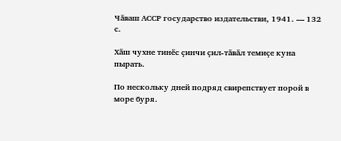Чӑваш АССР государство издательстви, 1941. — 132 с.

Хӑш чухне тинӗс ҫинчи ҫил-тӑвӑл темиҫе куна пырать.

По нескольку дней подряд свирепствует порой в море буря.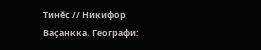Тинӗс // Никифор Ваҫанкка. Географи: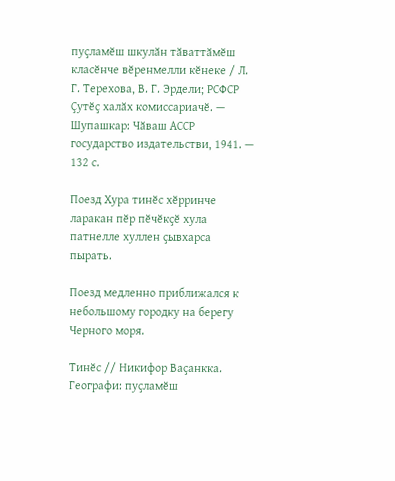пуҫламӗш шкулӑн тӑваттӑмӗш класӗнче вӗренмелли кӗнеке / Л. Г. Терехова, В. Г. Эрдели; РСФСР Ҫутӗҫ халӑх комиссариачӗ. — Шупашкар: Чӑваш АССР государство издательстви, 1941. — 132 с.

Поезд Хура тинӗс хӗрринче ларакан пӗр пӗчӗкҫӗ хула патнелле хуллен ҫывхарса пырать.

Поезд медленно приближался к небольшому городку на берегу Черного моря.

Тинӗс // Никифор Ваҫанкка. Географи: пуҫламӗш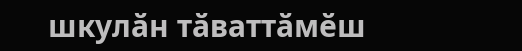шкулӑн тӑваттӑмӗш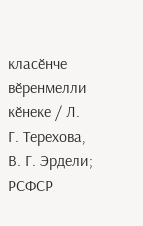класӗнче вӗренмелли кӗнеке / Л. Г. Терехова, В. Г. Эрдели; РСФСР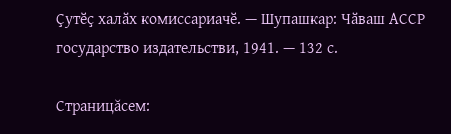Ҫутӗҫ халӑх комиссариачӗ. — Шупашкар: Чӑваш АССР государство издательстви, 1941. — 132 с.

Страницăсем: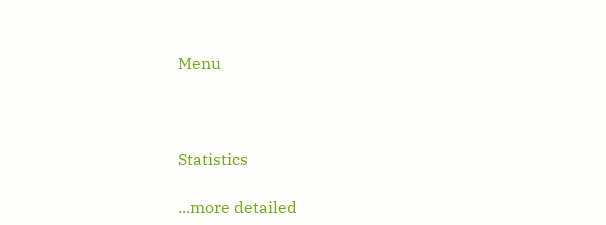Menu



Statistics

...more detailed